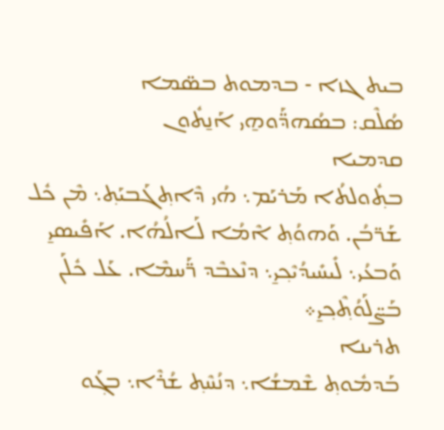ܒܝܬ ܓܙܐ - ܒܕܡܘܬ ܒܣ̈ܡܐ
ܣܳܠܶܩ: ܒܣܳܗܕ̈ܰܘܗ̱ܝ ܐܰܢ̱ܬܽܘܢ
ܩܕܡܝܐ
ܒܬ݂ܽܘܠܬܳܐ ܡܰܪܝܰܡ܆ ܗܳܝ ܕܶܐܬ݂ܓܰܒܝܰܬ݂܆ ܡܶܢ ܟܽܠ ܫܰܪ̈ܒܳܢ. ܘܰܗܘܳܬ݂ ܐܶܡܳܐ ܠܰܐܠܳܗܳܐ. ܐܰܦܺܝܣܝ̱ ܘܰܒܥܳܝ܆ ܠܺܝܚܺܝܕܳܝܶܟ݂ܝ̱܆ ܕܢܶܥܒܶܕ ܪ̈ܰܚܡܶܐ. ܥܰܠ ܟܽܠܰܢ ܒܰܨ̈ܠܰܘܳܬ݂ܶܟ݂ܝ̱܀
ܬܪܝܢܐ
ܒܰܕܡܽܘܬ݂ ܫܶܡܫܳܐ܆ ܕܢܳܚܶܬ݂ ܫܳܪܶܐ܆ ܒܓ݂ܰܘ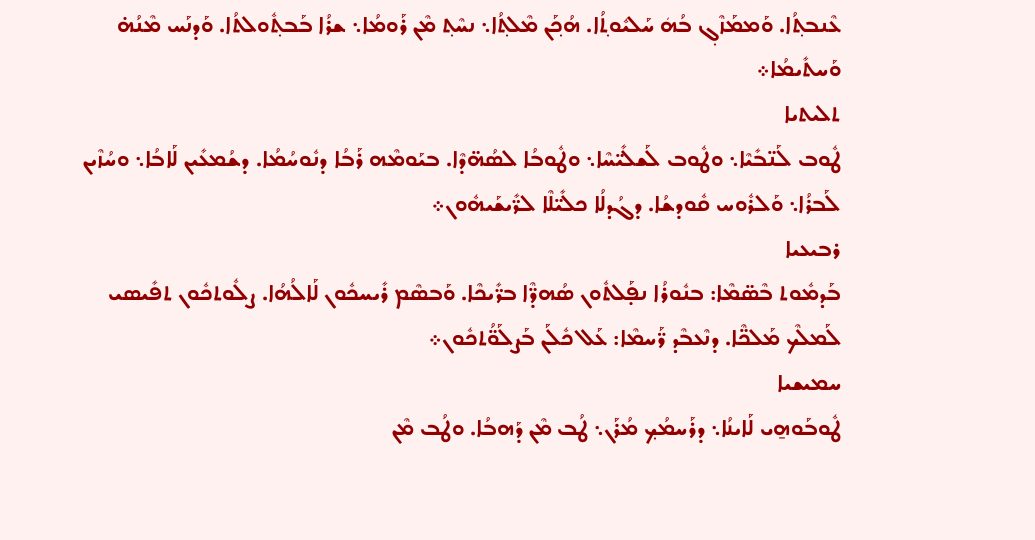ܥܶܢܒܬ݂ܳܐ. ܘܰܡܡܰܙܶܓ݂ ܒܳܗܿ ܚܰܠܝܽܘܬ݂ܳܐ. ܗܳܟ݂ܰܢ ܡܶܠܬ݂ܳܐ܆ ܢܚܶܬ݂ ܡܶܢ ܪܰܘܡܳܐ܆ ܫܪܳܐ ܒܰܒܬ݂ܽܘܠܬܳܐ. ܘܰܕܢܰܚ ܡܶܢܳܗ̇ ܘܰܚܬܺܝܡܳܐ܀
ܬܠܝܬܝܐ
ܛܽܘܒ ܠܰܢ̈ܒܺܝܶܐ܆ ܘܛܽܘܒ ܠܰܫܠܺܝ̈ܚܶܐ܆ ܘܛܽܘܒܳܐ ܠܣܳܗ̈ܕܶܐ. ܒܝܰܘܡܶܗ ܪܰܒܳܐ ܕܢܽܘܚܳܡܳܐ. ܕܫܳܡܥܺܝܢ ܠܰܐܒܳܐ܆ ܘܚܳܙܶܝܢ ܠܰܒܪܳܐ܆ ܘܰܠܪܽܘܚ ܩܽܘܕܫܳܐ. ܕܓܳܕܠܳܐ ܟܠܺܝ̈ܠܶܐ ܠܪ̈ܺܝܫܰܝܗܽܘܢ܀
ܪܒܝܥܝܐ
ܒܰܕܡܽܘܬ ܒܶܣ̈ܡܶܐ: ܒܢܽܘܪܳܐ ܢܦ̣ܰܠܬܽܘܢ ܣܳܗܕ̈ܶܐ ܒܪ̈ܺܝܟܶܐ. ܘܰܒܣܶܡ ܪܺܝܚܟܽܘܢ ܠܰܐܠܳܗܳܐ. ܨܠܽܘܬܟܽܘܢ ܬܦܺܝܣܝ ܠܰܡܠܶܟ ܡܰܠܟ̈ܶܐ. ܕܢܶܥܒܶܕ ܪ̈ܰܚܡܶܐ: ܥܰܠ ܟܽܠܰܢ ܒܰܨܠܰܘ̈ܳܬܟܽܘܢ܀
ܚܡܝܫܝܐ
ܛܽܘܒܰܘܗ̱ܝ ܠܰܐܝܢܳܐ܆ ܕܪܰܚܡܳܟ݂ ܡܳܪܰܢ܆ ܛܳܒ ܡܶܢ ܕܰܗܒܳܐ. ܘܛܳܒ ܡܶܢ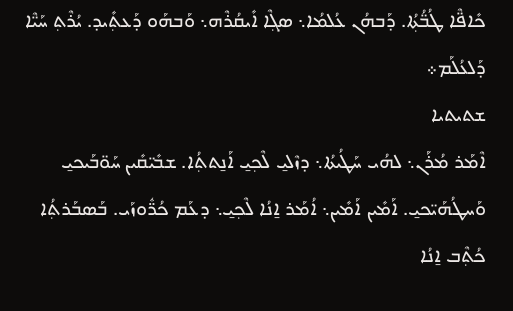ܟܺܐܦ̈ܶܐ ܛܳܒ̈ܳܬ݂ܳܐ. ܕܰܒܗܳܢ ܥܳܠܡܳܐ܆ ܣܓ݂ܶܐ ܐܺܝܩܳܪܶܗ܆ ܘܰܒܗܰܘ ܕܰܥܬ݂ܺܝܕ. ܝܳܪܶܬ݂ ܚܰܝ̈ܶܐ ܕܰܠܥܳܠܰܡ܀
ܫܬܝܬܝܐ
ܐܶܡܰܪ ܡܳܪܰܢ܆ ܠܗܳܝ ܚܰܛܳܝܬܳܐ܆ ܕܙܶܠܝ̱ ܠܶܟ݂ܝ̱ ܐܰܢ̱ܬܬ݂ܳܐ. ܫܒܺܝ̈ܩܺܝܢ ܚܰܘ̈ܒܰܝܟܝ̱ ܘܰܚܛܳܗܰܝ̈ܟܝ̱. ܐܰܡܺܝܢ ܐܰܡܺܝܢ܆ ܐܳܡܰܪ ܐ̱ܢܳܐ ܠܶܟ݂ܝ̱܆ ܕܥܰܡ ܟܳܪ̈ܽܘܙܰܝ. ܒܰܣܒܰܪܬ݂ܳܐ ܟܳܬ݂ܶܒ ܐ̱ܢܳܐ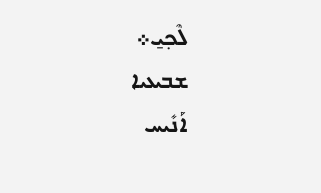ܠܶܟ݂ܝ̱܀
ܫܒܝܥܝܐ
ܐܰܢܺܝܚ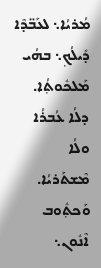ܡܳܪܝܳܐ܆ ܠܥܰܒ̈ܕܶܐ ܕܺܝܠܳܟ݂܆ ܒܗܳܝ ܡܰܠܟܽܘܬ݂ܳܐ. ܕܠܳܐ ܥܳܒܪܳܐ ܘܠܳܐ ܡܶܫܬܰܪܝܳܐ. ܘܰܟܬ݂ܽܘܒ ܐܶܢܽܘܢ܆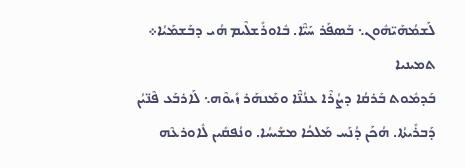ܠܰܫܡܳܗܰܝ̈ܗܽܘܢ܆ ܒܰܣܦܰܪ ܚܰܝ̈ܶܐ. ܒܽܐܘܪܺܫܠܶܝܡ ܗܳܝ ܕܒܰܫܡܰܝܳܐ܀
ܬܡܝܢܝܐ
ܒܰܕܡܽܘܬ ܒܰܪܩܳܐ ܕܨܳܪܶܐ ܥܢܳܢ̈ܶܐ ܘܡܰܢܗܰܪ ܙܺܝܘܶܗ܆ ܠܰܐܪܒܰܥ ܦܶܢ̈ܝܳܢ ܕܰܒܪܺܝܬܳܐ. ܗܳܟܰܢ ܕܳܢܰܚ ܡܰܠܟܳܐ ܡܫܺܝܚܳܐ. ܘܢܳܦܩܺܝܢ ܠܽܐܘܪܥܶܗ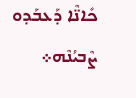ܟܺܐܢ̈ܶܐ ܕܰܥܒܰܕܘ ܨܶܒܝܳܢܶܗ܀